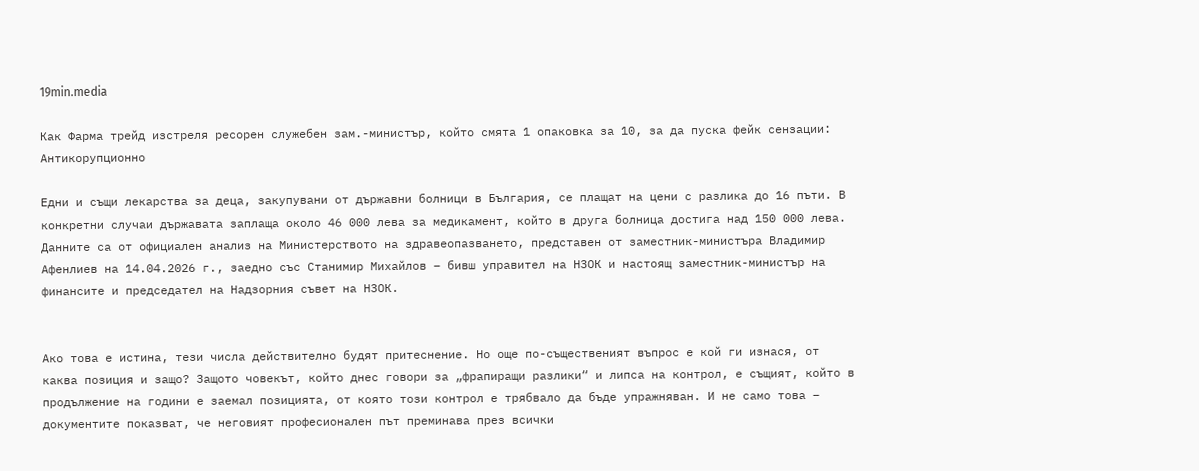19min.media

Как Фарма трейд изстреля ресорен служебен зам.-министър, който смята 1 опаковка за 10, за да пуска фейк сензации: Антикорупционно

Едни и същи лекарства за деца, закупувани от държавни болници в България, се плащат на цени с разлика до 16 пъти. В конкретни случаи държавата заплаща около 46 000 лева за медикамент, който в друга болница достига над 150 000 лева. Данните са от официален анализ на Министерството на здравеопазването, представен от заместник-министъра Владимир Афенлиев на 14.04.2026 г., заедно със Станимир Михайлов – бивш управител на НЗОК и настоящ заместник-министър на финансите и председател на Надзорния съвет на НЗОК.


Ако това е истина, тези числа действително будят притеснение. Но още по-същественият въпрос е кой ги изнася, от каква позиция и защо? Защото човекът, който днес говори за „фрапиращи разлики“ и липса на контрол, е същият, който в продължение на години е заемал позицията, от която този контрол е трябвало да бъде упражняван. И не само това – документите показват, че неговият професионален път преминава през всички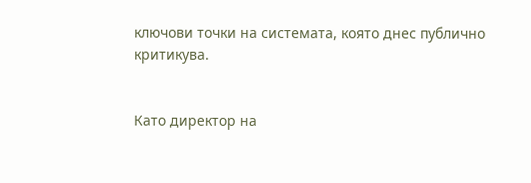ключови точки на системата, която днес публично критикува.


Като директор на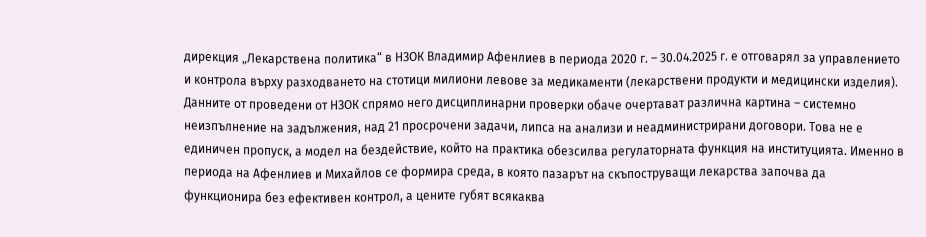дирекция „Лекарствена политика“ в НЗОК Владимир Афенлиев в периода 2020 г. – 30.04.2025 г. е отговарял за управлението и контрола върху разходването на стотици милиони левове за медикаменти (лекарствени продукти и медицински изделия). Данните от проведени от НЗОК спрямо него дисциплинарни проверки обаче очертават различна картина – системно неизпълнение на задължения, над 21 просрочени задачи, липса на анализи и неадминистрирани договори. Това не е единичен пропуск, а модел на бездействие, който на практика обезсилва регулаторната функция на институцията. Именно в периода на Афенлиев и Михайлов се формира среда, в която пазарът на скъпоструващи лекарства започва да функционира без ефективен контрол, а цените губят всякаква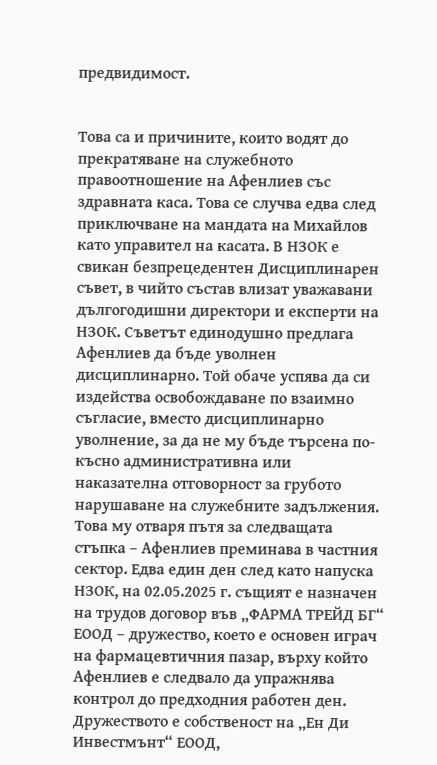предвидимост.


Това са и причините, които водят до прекратяване на служебното правоотношение на Афенлиев със здравната каса. Това се случва едва след приключване на мандата на Михайлов като управител на касата. В НЗОК е свикан безпрецедентен Дисциплинарен съвет, в чийто състав влизат уважавани дългогодишни директори и експерти на НЗОК. Съветът единодушно предлага Афенлиев да бъде уволнен дисциплинарно. Той обаче успява да си издейства освобождаване по взаимно съгласие, вместо дисциплинарно уволнение, за да не му бъде търсена по-късно административна или наказателна отговорност за грубото нарушаване на служебните задължения. Това му отваря пътя за следващата стъпка – Афенлиев преминава в частния сектор. Едва един ден след като напуска НЗОК, на 02.05.2025 г. същият е назначен на трудов договор във „ФАРМА ТРЕЙД БГ“ ЕООД – дружество, което е основен играч на фармацевтичния пазар, върху който Афенлиев е следвало да упражнява контрол до предходния работен ден. Дружеството е собственост на „Ен Ди Инвестмънт“ ЕООД,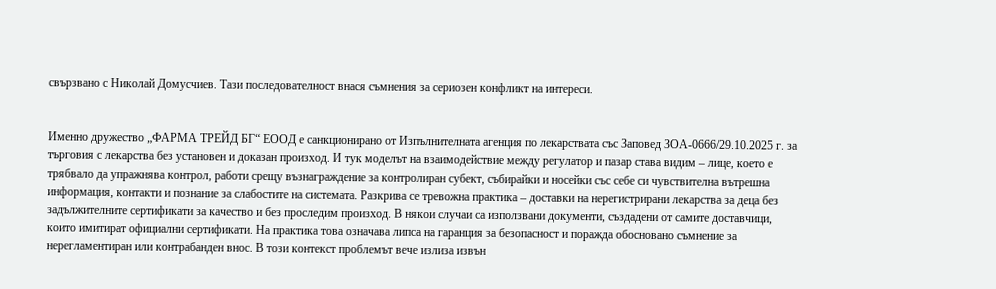свързвано с Николай Домусчиев. Тази последователност внася съмнения за сериозен конфликт на интереси.


Именно дружество „ФАРМА ТРЕЙД БГ“ ЕООД е санкционирано от Изпълнителната агенция по лекарствата със Заповед ЗОА-0666/29.10.2025 г. за търговия с лекарства без установен и доказан произход. И тук моделът на взаимодействие между регулатор и пазар става видим – лице, което е трябвало да упражнява контрол, работи срещу възнаграждение за контролиран субект, събирайки и носейки със себе си чувствителна вътрешна информация, контакти и познание за слабостите на системата. Разкрива се тревожна практика – доставки на нерегистрирани лекарства за деца без задължителните сертификати за качество и без проследим произход. В някои случаи са използвани документи, създадени от самите доставчици, които имитират официални сертификати. На практика това означава липса на гаранция за безопасност и поражда обосновано съмнение за нерегламентиран или контрабанден внос. В този контекст проблемът вече излиза извън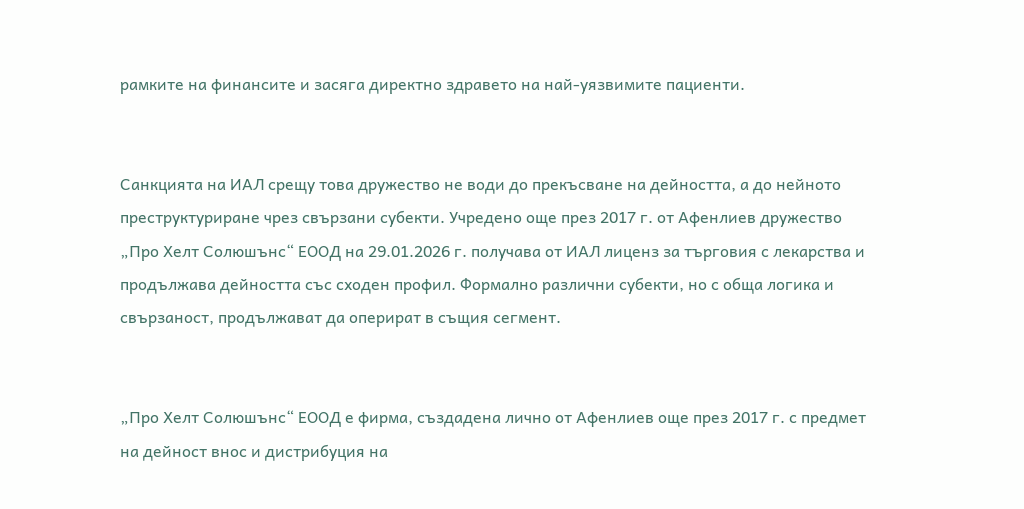рамките на финансите и засяга директно здравето на най-уязвимите пациенти.


Санкцията на ИАЛ срещу това дружество не води до прекъсване на дейността, а до нейното преструктуриране чрез свързани субекти. Учредено още през 2017 г. от Афенлиев дружество „Про Хелт Солюшънс“ ЕООД на 29.01.2026 г. получава от ИАЛ лиценз за търговия с лекарства и продължава дейността със сходен профил. Формално различни субекти, но с обща логика и свързаност, продължават да оперират в същия сегмент.


„Про Хелт Солюшънс“ ЕООД е фирма, създадена лично от Афенлиев още през 2017 г. с предмет на дейност внос и дистрибуция на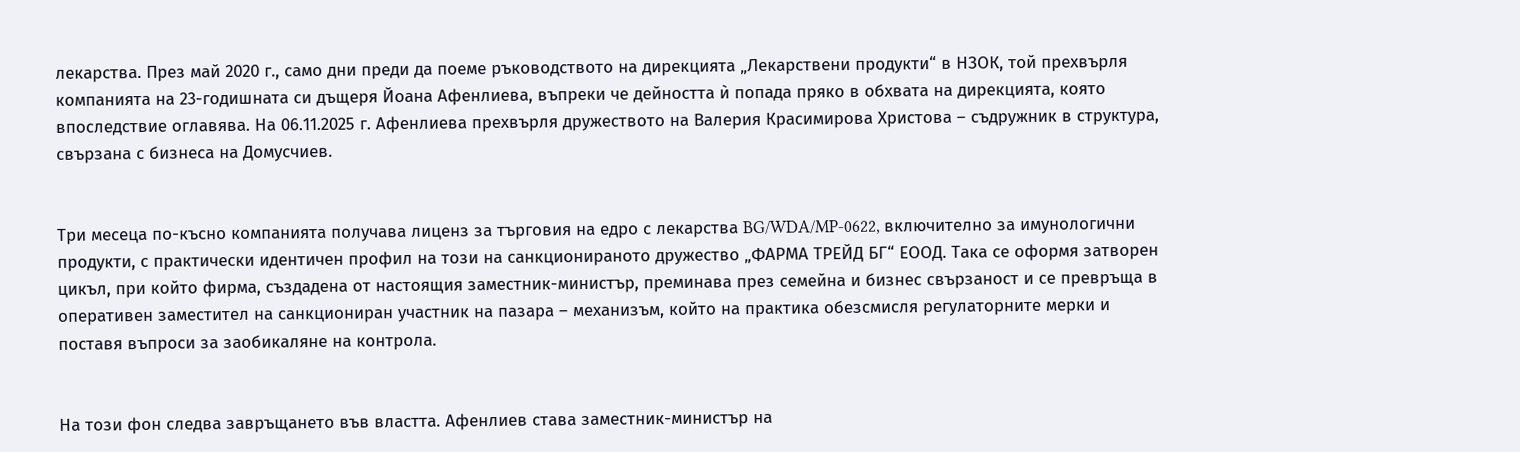лекарства. През май 2020 г., само дни преди да поеме ръководството на дирекцията „Лекарствени продукти“ в НЗОК, той прехвърля компанията на 23-годишната си дъщеря Йоана Афенлиева, въпреки че дейността ѝ попада пряко в обхвата на дирекцията, която впоследствие оглавява. На 06.11.2025 г. Афенлиева прехвърля дружеството на Валерия Красимирова Христова – съдружник в структура, свързана с бизнеса на Домусчиев.


Три месеца по-късно компанията получава лиценз за търговия на едро с лекарства BG/WDA/MP-0622, включително за имунологични продукти, с практически идентичен профил на този на санкционираното дружество „ФАРМА ТРЕЙД БГ“ ЕООД. Така се оформя затворен цикъл, при който фирма, създадена от настоящия заместник-министър, преминава през семейна и бизнес свързаност и се превръща в оперативен заместител на санкциониран участник на пазара – механизъм, който на практика обезсмисля регулаторните мерки и поставя въпроси за заобикаляне на контрола.


На този фон следва завръщането във властта. Афенлиев става заместник-министър на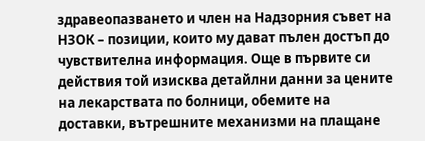здравеопазването и член на Надзорния съвет на НЗОК – позиции, които му дават пълен достъп до чувствителна информация. Още в първите си действия той изисква детайлни данни за цените на лекарствата по болници, обемите на доставки, вътрешните механизми на плащане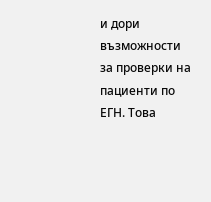и дори възможности за проверки на пациенти по ЕГН. Това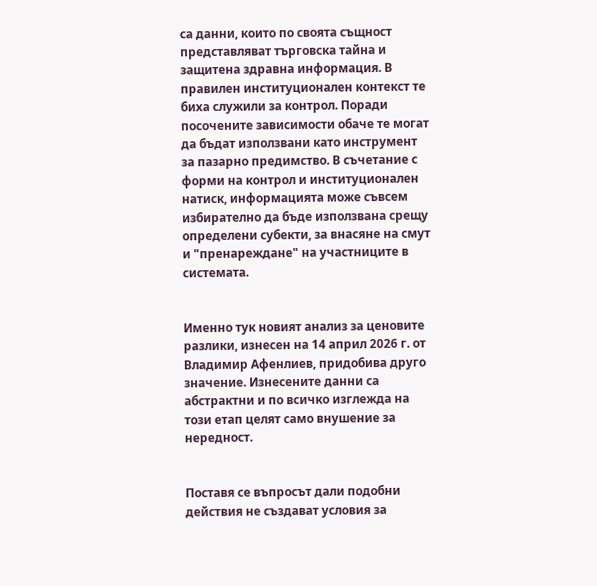са данни, които по своята същност представляват търговска тайна и защитена здравна информация. В правилен институционален контекст те биха служили за контрол. Поради посочените зависимости обаче те могат да бъдат използвани като инструмент за пазарно предимство. В съчетание с форми на контрол и институционален натиск, информацията може съвсем избирателно да бъде използвана срещу определени субекти, за внасяне на смут и "пренареждане" на участниците в системата.


Именно тук новият анализ за ценовите разлики, изнесен на 14 април 2026 г. от Владимир Афенлиев, придобива друго значение. Изнесените данни са абстрактни и по всичко изглежда на този етап целят само внушение за нередност.


Поставя се въпросът дали подобни действия не създават условия за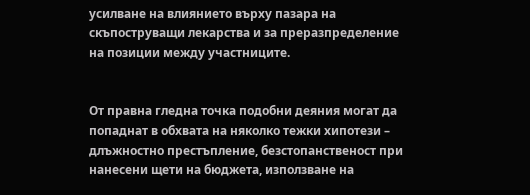усилване на влиянието върху пазара на скъпоструващи лекарства и за преразпределение на позиции между участниците.


От правна гледна точка подобни деяния могат да попаднат в обхвата на няколко тежки хипотези – длъжностно престъпление, безстопанственост при нанесени щети на бюджета, използване на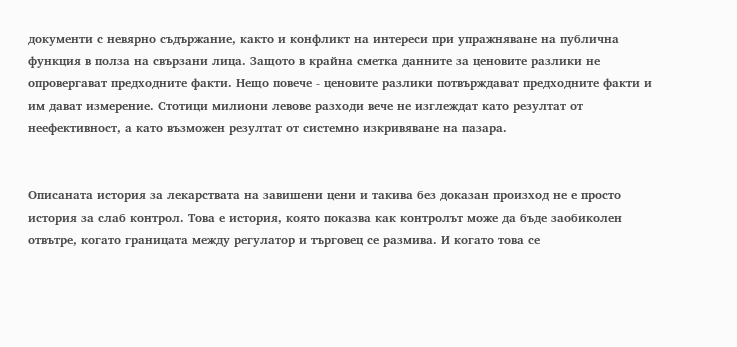документи с невярно съдържание, както и конфликт на интереси при упражняване на публична функция в полза на свързани лица. Защото в крайна сметка данните за ценовите разлики не опровергават предходните факти. Нещо повече - ценовите разлики потвърждават предходните факти и им дават измерение. Стотици милиони левове разходи вече не изглеждат като резултат от неефективност, а като възможен резултат от системно изкривяване на пазара.


Описаната история за лекарствата на завишени цени и такива без доказан произход не е просто история за слаб контрол. Това е история, която показва как контролът може да бъде заобиколен отвътре, когато границата между регулатор и търговец се размива. И когато това се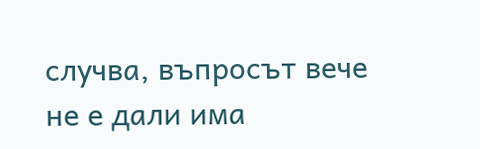случва, въпросът вече не е дали има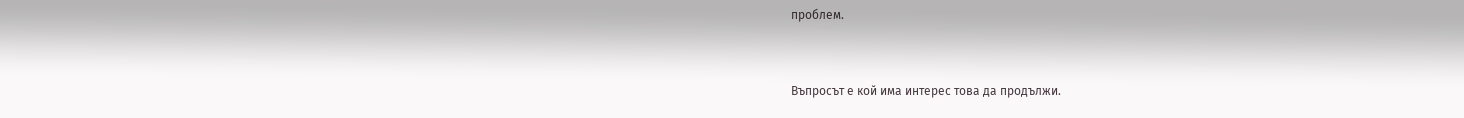проблем.


Въпросът е кой има интерес това да продължи.